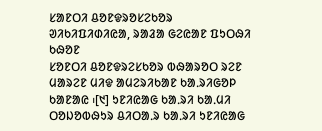ᱥᱟᱱᱛᱤ ᱪᱚᱱᱫᱨᱚᱥᱮᱠᱚᱨ
ᱣᱤᱠᱤᱯᱤᱰᱤᱭᱟ, ᱨᱟᱲᱟ ᱜᱮᱭᱟᱱ ᱯᱩᱛᱷᱤ ᱠᱷᱚᱱ
ᱥᱚᱱᱛᱤ ᱪᱚᱱᱫᱨᱮᱥᱠᱚᱨ ᱵᱷᱟᱨᱚᱛ ᱨᱮᱱ ᱢᱟᱨᱮᱱ ᱢᱤᱫ ᱟᱢᱮᱨᱤᱠᱟᱱ ᱠᱟᱹᱨᱤᱜᱚᱞ ᱠᱟᱱᱟᱭ ᱾[᱑] ᱩᱱᱤᱭᱟᱜ ᱠᱟᱹᱨᱤ ᱠᱟᱹᱢᱤ ᱛᱚᱡᱚᱵᱷᱩᱨ ᱪᱤᱛᱟᱹᱨ ᱠᱟᱹᱨᱤ ᱩᱱᱤᱭᱟᱜ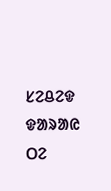ᱥᱮᱪᱮᱫ ᱫᱟᱨᱟᱭ ᱛᱮ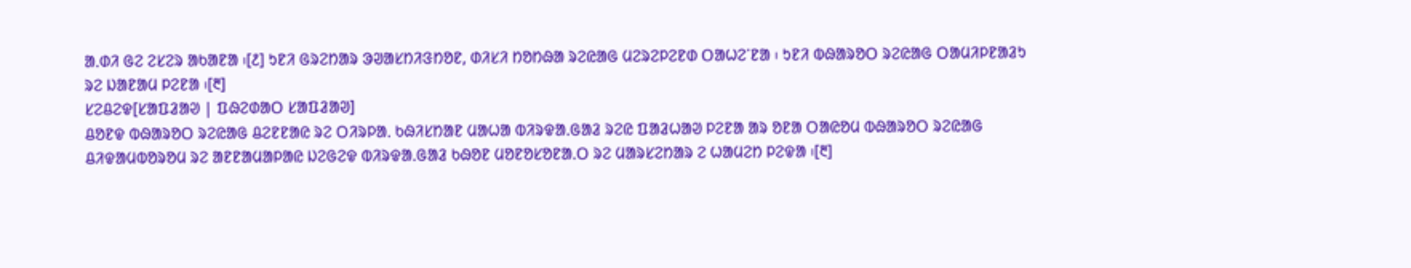ᱟᱹᱰᱤ ᱜᱮ ᱮᱥᱮᱨ ᱟᱠᱟᱱᱟ ᱾[᱒] ᱩᱱᱤ ᱜᱨᱮᱴᱟᱨ ᱳᱣᱟᱥᱴᱤᱝᱴᱚᱱ, ᱰᱤᱥᱤ ᱴᱚᱴᱷᱟ ᱨᱮᱭᱟᱜ ᱢᱮᱨᱮᱞᱮᱱᱰ ᱛᱟᱦᱮᱸᱱᱟ ᱾ ᱩᱱᱤ ᱵᱷᱟᱨᱚᱛ ᱨᱮᱭᱟᱜ ᱛᱟᱢᱤᱞᱱᱟᱲᱩ ᱨᱮ ᱡᱟᱱᱟᱢ ᱞᱮᱱᱟ ᱾[᱓]
ᱥᱮᱪᱮᱫ[ᱥᱟᱯᱲᱟᱣ | ᱯᱷᱮᱰᱟᱛ ᱥᱟᱯᱲᱟᱣ]
ᱪᱚᱱᱫ ᱵᱷᱟᱨᱚᱛ ᱨᱮᱭᱟᱜ ᱪᱮᱱᱱᱟᱭ ᱨᱮ ᱛᱤᱨᱞᱟᱹ ᱠᱷᱤᱥᱴᱟᱱ ᱢᱟᱦᱟ ᱵᱤᱨᱫᱟᱹᱜᱟᱲ ᱨᱮᱭ ᱯᱟᱲᱦᱟᱣ ᱞᱮᱱᱟ ᱟᱨ ᱚᱱᱟ ᱛᱟᱭᱚᱢ ᱵᱷᱟᱨᱚᱛ ᱨᱮᱭᱟᱜ ᱪᱤᱫᱟᱢᱵᱚᱨᱚᱢ ᱨᱮ ᱟᱱᱱᱟᱢᱟᱞᱟᱭ ᱡᱮᱜᱮᱫ ᱵᱤᱨᱫᱟᱹᱜᱟᱲ ᱠᱷᱚᱱ ᱢᱚᱱᱚᱥᱚᱱᱟᱹᱛ ᱨᱮ ᱢᱟᱨᱥᱮᱴᱟᱨ ᱮ ᱦᱟᱢᱮᱴ ᱞᱮᱫᱟ ᱾[᱓]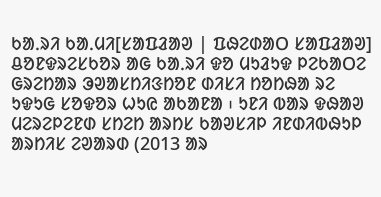ᱠᱟᱹᱨᱤ ᱠᱟᱹᱢᱤ[ᱥᱟᱯᱲᱟᱣ | ᱯᱷᱮᱰᱟᱛ ᱥᱟᱯᱲᱟᱣ]
ᱪᱚᱱᱫᱨᱮᱥᱠᱚᱨ ᱟᱜ ᱠᱟᱹᱨᱤ ᱫᱚ ᱢᱩᱲᱩᱫ ᱞᱮᱠᱟᱛᱮ ᱜᱨᱮᱴᱟᱨ ᱳᱣᱟᱥᱴᱤᱝᱴᱚᱱ ᱰᱤᱥᱤ ᱴᱚᱴᱷᱟ ᱨᱮ ᱩᱫᱩᱜ ᱥᱚᱫᱚᱨ ᱦᱩᱭ ᱟᱠᱟᱱᱟ ᱾ ᱩᱱᱤ ᱵᱟᱨ ᱫᱷᱟᱣ ᱢᱮᱨᱮᱞᱮᱱᱰ ᱥᱴᱮᱴ ᱟᱨᱴᱥ ᱠᱟᱣᱥᱤᱞ ᱤᱱᱰᱤᱵᱷᱩᱞ ᱟᱨᱴᱤᱥ ᱮᱣᱟᱨᱰ (2013 ᱟᱨ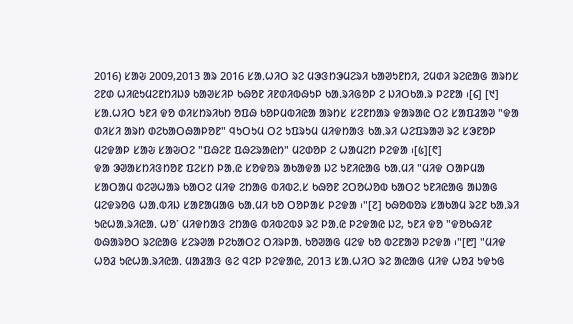2016) ᱥᱟᱶ 2009,2013 ᱟᱨ 2016 ᱥᱟᱹᱦᱤᱛ ᱨᱮ ᱢᱳᱝᱴᱳᱢᱮᱨᱤ ᱠᱟᱣᱩᱱᱴᱤ, ᱮᱢᱰᱤ ᱨᱮᱭᱟᱜ ᱟᱨᱴᱥ ᱮᱱᱰ ᱦᱤᱭᱩᱢᱮᱱᱴᱤᱡᱽ ᱠᱟᱣᱥᱤᱞ ᱠᱷᱚᱱ ᱤᱱᱰᱤᱵᱷᱩᱞ ᱠᱟᱹᱨᱤᱜᱚᱞ ᱮ ᱡᱤᱛᱠᱟᱹᱨ ᱞᱮᱱᱟ ᱾[᱔] [᱑] ᱥᱟᱹᱦᱤᱛ ᱩᱱᱤ ᱫᱚ ᱰᱤᱥᱴᱨᱤᱠᱴ ᱚᱯᱷ ᱠᱚᱞᱢᱵᱤᱭᱟ ᱟᱨᱴᱥ ᱥᱮᱱᱴᱟᱨ ᱫᱟᱨᱟᱭ ᱛᱮ ᱥᱟᱯᱲᱟᱣ "ᱫᱟ ᱰᱤᱥᱤ ᱟᱨᱴ ᱰᱮᱠᱟᱛᱷᱟᱞᱚᱱ" ᱧᱩᱛᱩᱢ ᱛᱮ ᱩᱯᱨᱩᱢ ᱢᱤᱫᱴᱟᱝ ᱠᱟᱹᱨᱤ ᱦᱮᱯᱨᱟᱣ ᱨᱮ ᱥᱳᱱᱚᱞ ᱢᱮᱫᱟᱞ ᱥᱟᱶ ᱥᱟᱶᱛᱮ "ᱯᱷᱮᱱ ᱯᱷᱮᱨᱟᱭᱴ" ᱢᱮᱰᱚᱞ ᱮ ᱦᱟᱢᱮᱴ ᱞᱮᱫᱟ ᱾[᱕][᱖]
ᱫᱟ ᱳᱣᱟᱥᱴᱤᱝᱴᱚᱱ ᱯᱮᱥᱴ ᱞᱟᱹᱭ ᱥᱚᱫᱚᱨ ᱟᱠᱟᱫᱟ ᱡᱮ ᱩᱱᱤᱭᱟᱜ ᱠᱟᱹᱢᱤ "ᱢᱤᱫ ᱛᱟᱞᱢᱟ ᱥᱟᱛᱟᱢ ᱵᱮᱣᱦᱟᱨ ᱠᱟᱛᱮ ᱢᱤᱫ ᱮᱴᱟᱜ ᱵᱤᱵᱮᱹᱥ ᱠᱷᱚᱱ ᱮᱛᱚᱦᱚᱵ ᱠᱟᱛᱮ ᱩᱱᱤᱭᱟᱜ ᱟᱡᱟᱜ ᱢᱮᱫᱨᱚᱜ ᱦᱟᱹᱵᱤᱡ ᱥᱟᱱᱟᱢᱟᱜ ᱠᱟᱹᱢᱤ ᱠᱚ ᱛᱚᱞᱟᱥ ᱞᱮᱫᱟ ᱾"[᱗] ᱠᱷᱚᱵᱚᱨ ᱥᱟᱠᱟᱢ ᱨᱮᱱ ᱠᱟᱹᱨᱤ ᱩᱭᱦᱟᱹᱨᱤᱭᱟᱹ ᱦᱚᱸ ᱢᱤᱫᱴᱟᱝ ᱮᱴᱟᱜ ᱵᱤᱵᱮᱵᱽ ᱨᱮ ᱞᱟᱹᱭ ᱞᱮᱫᱟᱭ ᱡᱮ, ᱩᱱᱤ ᱫᱚ "ᱫᱚᱠᱷᱤᱱ ᱵᱷᱟᱨᱚᱛ ᱨᱮᱭᱟᱜ ᱥᱮᱨᱣᱟ ᱞᱮᱠᱟᱛᱮ ᱛᱤᱨᱞᱟᱹ ᱠᱚᱣᱟᱜ ᱢᱮᱫ ᱠᱚ ᱵᱮᱱᱟᱣ ᱞᱮᱫᱟ ᱾"[᱘] "ᱢᱤᱫ ᱦᱚᱲ ᱩᱭᱦᱟᱹᱨᱤᱭᱟᱹ ᱢᱟᱲᱟᱝ ᱜᱮ ᱧᱮᱞ ᱞᱮᱫᱟᱭ, 2013 ᱥᱟᱹᱦᱤᱛ ᱨᱮ ᱟᱭᱟᱜ ᱢᱤᱫ ᱦᱚᱲ ᱩᱫᱩᱜ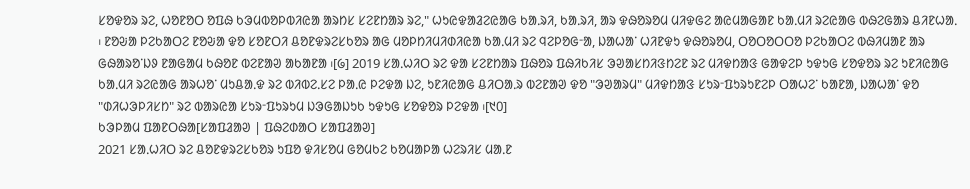ᱥᱚᱫᱚᱨ ᱨᱮ, ᱦᱚᱱᱚᱛ ᱚᱯᱷ ᱠᱳᱢᱵᱚᱞᱵᱤᱭᱟ ᱟᱨᱴᱥ ᱥᱮᱱᱴᱟᱨ ᱨᱮ," ᱦᱩᱭᱫᱟᱲᱮᱭᱟᱜ ᱠᱟᱹᱨᱤ, ᱠᱟᱹᱨᱤ, ᱟᱨ ᱫᱷᱚᱨᱚᱢ ᱢᱤᱫᱜᱮ ᱟᱭᱢᱟᱜᱟᱱ ᱠᱟᱹᱢᱤ ᱨᱮᱭᱟᱜ ᱵᱷᱮᱜᱟᱨ ᱪᱤᱱᱦᱟᱹ ᱾ ᱱᱚᱶᱟ ᱞᱮᱠᱟᱛᱮ ᱱᱚᱶᱟ ᱫᱚ ᱥᱚᱱᱛᱤ ᱪᱚᱱᱫᱨᱮᱥᱠᱚᱨ ᱟᱜ ᱢᱚᱞᱴᱤᱢᱤᱰᱤᱭᱟ ᱠᱟᱹᱢᱤ ᱨᱮ ᱧᱮᱞᱚᱜᱼᱟ, ᱡᱟᱦᱟᱸ ᱦᱤᱱᱫᱩ ᱫᱷᱚᱨᱚᱢ, ᱛᱚᱛᱚᱛᱛᱚ ᱞᱮᱠᱟᱛᱮ ᱵᱷᱤᱢᱟᱱ ᱟᱨ ᱜᱷᱟᱨᱚᱸᱡᱽ ᱱᱟᱜᱟᱢ ᱠᱷᱚᱱ ᱵᱮᱱᱟᱣ ᱟᱠᱟᱱᱟ ᱾[᱙] 2019 ᱥᱟᱹᱦᱤᱛ ᱨᱮ ᱫᱟ ᱥᱮᱱᱴᱟᱨ ᱯᱷᱚᱨ ᱯᱷᱤᱠᱤᱥ ᱳᱣᱟᱥᱴᱤᱝᱴᱮᱱ ᱨᱮ ᱢᱤᱫᱴᱟᱝ ᱜᱟᱫᱮᱞ ᱩᱫᱩᱜ ᱥᱚᱫᱚᱨ ᱨᱮ ᱩᱱᱤᱭᱟᱜ ᱠᱟᱹᱢᱤ ᱨᱮᱭᱟᱜ ᱟᱨᱦᱚᱸ ᱢᱩᱪᱟᱹᱫ ᱨᱮ ᱵᱤᱵᱮᱹᱥᱮ ᱞᱟᱹᱭ ᱞᱮᱫᱟ ᱡᱮ, ᱩᱱᱤᱭᱟᱜ ᱪᱤᱛᱟᱹᱨ ᱵᱮᱱᱟᱣ ᱫᱚ "ᱳᱣᱟᱨᱢ" ᱢᱤᱫᱴᱟᱝ ᱥᱩᱨᱼᱯᱩᱨᱩᱱᱮᱞ ᱛᱟᱦᱮᱸ ᱠᱟᱱᱟ, ᱡᱟᱦᱟᱸ ᱫᱚ "ᱰᱤᱦᱳᱞᱤᱥᱴ" ᱨᱮ ᱵᱟᱨᱭᱟ ᱥᱩᱨᱼᱯᱩᱨᱩᱢ ᱡᱳᱜᱟᱡᱩᱠ ᱩᱫᱩᱜ ᱥᱚᱫᱚᱨ ᱞᱮᱫᱟ ᱾[᱑᱐]
ᱠᱳᱞᱟᱢ ᱯᱟᱱᱛᱷᱟ[ᱥᱟᱯᱲᱟᱣ | ᱯᱷᱮᱰᱟᱛ ᱥᱟᱯᱲᱟᱣ]
2021 ᱥᱟᱹᱦᱤᱛ ᱨᱮ ᱪᱚᱱᱫᱨᱮᱥᱠᱚᱨ ᱩᱯᱚ ᱫᱤᱥᱚᱢ ᱜᱚᱢᱠᱮ ᱠᱚᱢᱟᱞᱟ ᱦᱮᱨᱤᱥ ᱢᱟᱹᱱ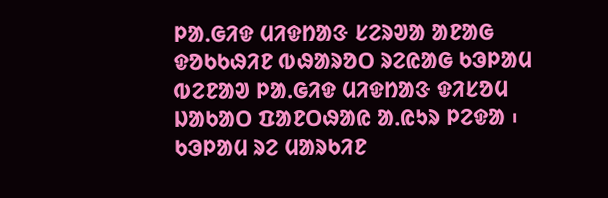ᱞᱟᱹᱜᱤᱫ ᱢᱤᱫᱴᱟᱝ ᱥᱮᱨᱣᱟ ᱟᱱᱟᱜ ᱫᱚᱠᱠᱷᱤᱱ ᱵᱷᱟᱨᱚᱛ ᱨᱮᱭᱟᱜ ᱠᱳᱞᱟᱢ ᱵᱮᱱᱟᱣ ᱞᱟᱹᱜᱤᱫ ᱢᱤᱫᱴᱟᱝ ᱫᱤᱥᱚᱢ ᱡᱟᱠᱟᱛ ᱯᱟᱱᱛᱷᱟᱭ ᱟᱹᱭᱩᱨ ᱞᱮᱫᱟ ᱾ ᱠᱳᱞᱟᱢ ᱨᱮ ᱢᱟᱨᱠᱤᱱ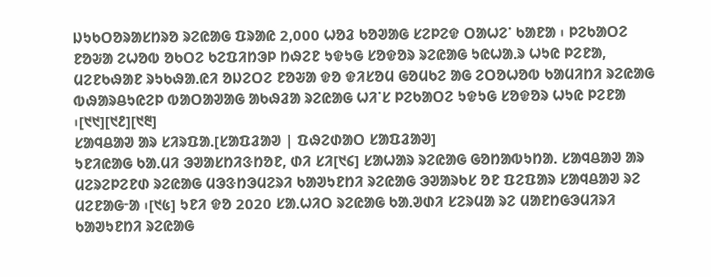ᱡᱩᱠᱛᱚᱨᱟᱥᱴᱨᱚ ᱨᱮᱭᱟᱜ ᱯᱨᱟᱭ 2,000 ᱦᱚᱲ ᱠᱚᱣᱟᱜ ᱥᱮᱞᱮᱫ ᱛᱟᱦᱮᱸ ᱠᱟᱱᱟ ᱾ ᱞᱮᱠᱟᱛᱮ ᱱᱚᱶᱟ ᱮᱦᱚᱵ ᱚᱠᱛᱮ ᱠᱮᱯᱤᱴᱳᱞ ᱴᱷᱮᱱ ᱩᱫᱩᱜ ᱥᱚᱫᱚᱨ ᱨᱮᱭᱟᱜ ᱩᱭᱦᱟᱹᱨ ᱦᱩᱭ ᱞᱮᱱᱟ, ᱢᱮᱱᱠᱷᱟᱱ ᱨᱩᱠᱷᱟᱹᱭᱤ ᱚᱡᱮᱛᱮ ᱱᱚᱶᱟ ᱫᱚ ᱫᱤᱥᱚᱢ ᱜᱚᱢᱠᱮ ᱟᱜ ᱮᱛᱚᱦᱚᱵ ᱠᱟᱢᱤᱴᱤ ᱨᱮᱭᱟᱜ ᱵᱷᱟᱨᱪᱩᱭᱮᱞ ᱵᱟᱛᱟᱣᱟᱜ ᱟᱠᱷᱲᱟ ᱨᱮᱭᱟᱜ ᱦᱤᱸᱥ ᱞᱮᱠᱟᱛᱮ ᱩᱫᱩᱜ ᱥᱚᱫᱚᱨ ᱦᱩᱭ ᱞᱮᱱᱟ ᱾[᱑᱑][᱑᱒][᱑᱓]
ᱥᱟᱧᱪᱟᱣ ᱟᱨ ᱥᱤᱨᱯᱟᱹ[ᱥᱟᱯᱲᱟᱣ | ᱯᱷᱮᱰᱟᱛ ᱥᱟᱯᱲᱟᱣ]
ᱩᱱᱤᱭᱟᱜ ᱠᱟᱹᱢᱤ ᱳᱣᱟᱥᱴᱤᱝᱴᱚᱱ, ᱰᱤ ᱥᱤ[᱑᱔] ᱥᱟᱦᱟᱨ ᱨᱮᱭᱟᱜ ᱜᱚᱴᱟᱵᱩᱴᱟᱹ ᱥᱟᱧᱪᱟᱣ ᱟᱨ ᱢᱮᱨᱮᱞᱮᱱᱰ ᱨᱮᱭᱟᱜ ᱢᱳᱝᱴᱳᱢᱮᱨᱤ ᱠᱟᱣᱩᱱᱴᱤ ᱨᱮᱭᱟᱜ ᱳᱣᱟᱨᱠᱥ ᱚᱱ ᱯᱮᱯᱟᱨ ᱥᱟᱧᱪᱟᱣ ᱨᱮ ᱢᱮᱱᱟᱜᱼᱟ ᱾[᱑᱕] ᱩᱱᱤ ᱫᱚ 2020 ᱥᱟᱹᱦᱤᱛ ᱨᱮᱭᱟᱜ ᱠᱟᱹᱣᱰᱤ ᱥᱮᱨᱢᱟ ᱨᱮ ᱢᱟᱱᱴᱜᱳᱢᱤᱨᱤ ᱠᱟᱣᱩᱱᱴᱤ ᱨᱮᱭᱟᱜ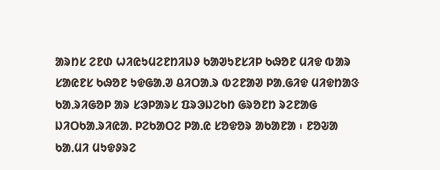ᱟᱨᱴᱥ ᱮᱱᱰ ᱦᱤᱭᱩᱢᱮᱱᱴᱤᱡᱽ ᱠᱟᱣᱩᱱᱥᱤᱞ ᱠᱷᱚᱱ ᱢᱤᱫ ᱵᱟᱨ ᱥᱟᱭᱱᱥ ᱠᱷᱚᱱ ᱩᱫᱜᱟᱹᱣ ᱪᱤᱛᱟᱹᱨ ᱵᱮᱱᱟᱣ ᱞᱟᱹᱜᱤᱫ ᱢᱤᱫᱴᱟᱝ ᱠᱟᱹᱨᱤᱜᱚᱞ ᱟᱨ ᱥᱳᱞᱟᱨᱥ ᱯᱨᱳᱡᱮᱠᱴ ᱜᱨᱚᱱᱴ ᱨᱮᱱᱟᱜ ᱡᱤᱛᱠᱟᱹᱨᱤᱭᱟᱹ ᱞᱮᱠᱟᱛᱮ ᱞᱟᱹᱭ ᱥᱚᱫᱚᱨ ᱟᱠᱟᱱᱟ ᱾ ᱱᱚᱶᱟ ᱠᱟᱹᱢᱤ ᱢᱩᱫᱽᱨᱮ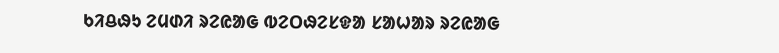ᱠᱤᱪᱷᱩ ᱮᱢᱰᱤ ᱨᱮᱭᱟᱜ ᱵᱮᱛᱷᱮᱥᱫᱟ ᱥᱟᱦᱟᱨ ᱨᱮᱭᱟᱜ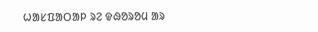ᱦᱟᱥᱯᱟᱛᱟᱞ ᱨᱮ ᱫᱷᱚᱨᱚᱢ ᱟᱨ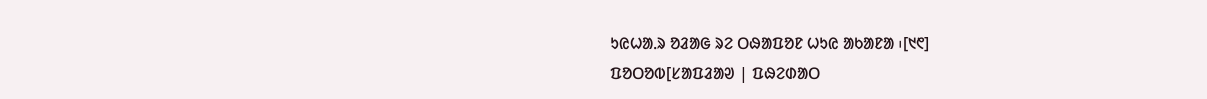ᱩᱭᱦᱟᱹᱨ ᱚᱲᱟᱜ ᱨᱮ ᱛᱷᱟᱯᱚᱱ ᱦᱩᱭ ᱟᱠᱟᱱᱟ ᱾[᱑᱖]
ᱯᱚᱛᱚᱵ[ᱥᱟᱯᱲᱟᱣ | ᱯᱷᱮᱰᱟᱛ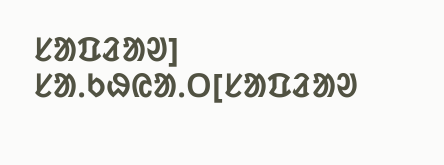ᱥᱟᱯᱲᱟᱣ]
ᱥᱟᱹᱠᱷᱭᱟᱹᱛ[ᱥᱟᱯᱲᱟᱣ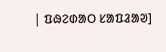| ᱯᱷᱮᱰᱟᱛ ᱥᱟᱯᱲᱟᱣ]